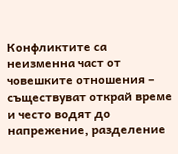Конфликтите са неизменна част от човешките отношения – съществуват открай време и често водят до напрежение, разделение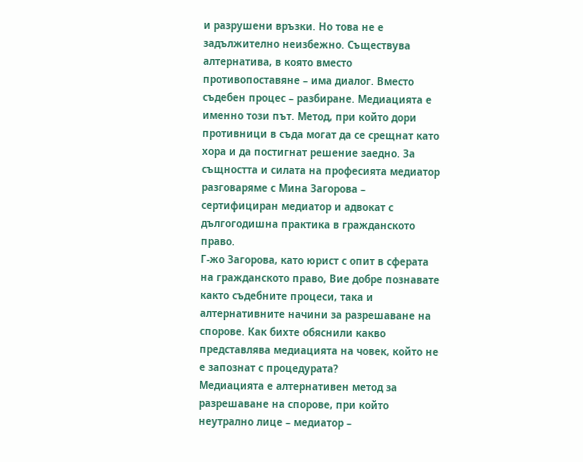и разрушени връзки. Но това не е задължително неизбежно. Съществува алтернатива, в която вместо противопоставяне – има диалог. Вместо съдебен процес – разбиране. Медиацията е именно този път. Метод, при който дори противници в съда могат да се срещнат като хора и да постигнат решение заедно. За същността и силата на професията медиатор разговаряме с Мина Загорова – сертифициран медиатор и адвокат с дългогодишна практика в гражданското право.
Г-жо Загорова, като юрист с опит в сферата на гражданското право, Вие добре познавате както съдебните процеси, така и алтернативните начини за разрешаване на спорове. Как бихте обяснили какво представлява медиацията на човек, който не е запознат с процедурата?
Медиацията е алтернативен метод за разрешаване на спорове, при който неутрално лице – медиатор –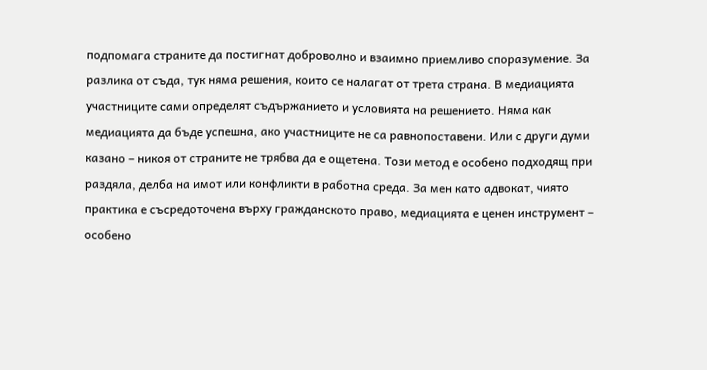подпомага страните да постигнат доброволно и взаимно приемливо споразумение. За разлика от съда, тук няма решения, които се налагат от трета страна. В медиацията участниците сами определят съдържанието и условията на решението. Няма как медиацията да бъде успешна, ако участниците не са равнопоставени. Или с други думи казано – никоя от страните не трябва да е ощетена. Този метод е особено подходящ при раздяла, делба на имот или конфликти в работна среда. За мен като адвокат, чиято практика е съсредоточена върху гражданското право, медиацията е ценен инструмент – особено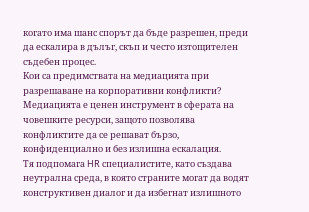когато има шанс спорът да бъде разрешен, преди да ескалира в дълъг, скъп и често изтощителен съдебен процес.
Кои са предимствата на медиацията при разрешаване на корпоративни конфликти?
Медиацията е ценен инструмент в сферата на човешките ресурси, защото позволява конфликтите да се решават бързо, конфиденциално и без излишна ескалация.
Тя подпомага HR специалистите, като създава неутрална среда, в която страните могат да водят конструктивен диалог и да избегнат излишното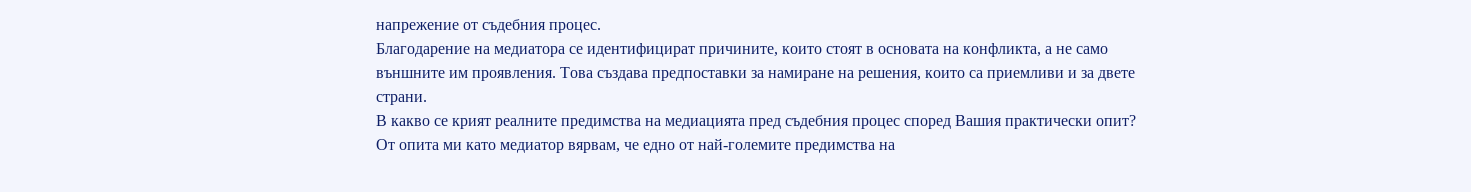напрежение от съдебния процес.
Благодарение на медиатора се идентифицират причините, които стоят в основата на конфликта, а не само външните им проявления. Това създава предпоставки за намиране на решения, които са приемливи и за двете страни.
В какво се крият реалните предимства на медиацията пред съдебния процес според Вашия практически опит?
От опита ми като медиатор вярвам, че едно от най-големите предимства на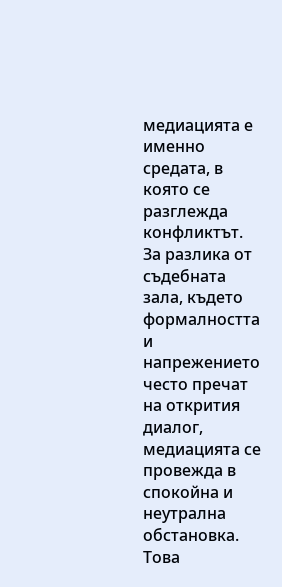медиацията е именно средата, в която се разглежда конфликтът. За разлика от съдебната зала, където формалността и напрежението често пречат на открития диалог, медиацията се провежда в спокойна и неутрална обстановка. Това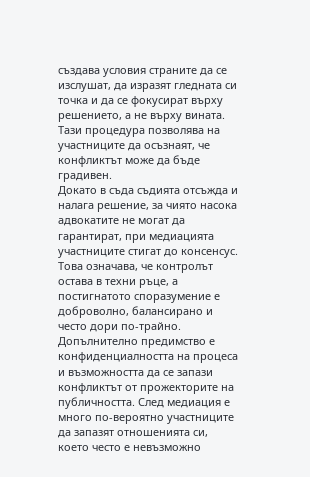създава условия страните да се изслушат, да изразят гледната си точка и да се фокусират върху решението, а не върху вината. Тази процедура позволява на участниците да осъзнаят, че конфликтът може да бъде градивен.
Докато в съда съдията отсъжда и налага решение, за чиято насока адвокатите не могат да гарантират, при медиацията участниците стигат до консенсус. Това означава, че контролът остава в техни ръце, а постигнатото споразумение е доброволно, балансирано и често дори по-трайно. Допълнително предимство е конфиденциалността на процеса и възможността да се запази конфликтът от прожекторите на публичността. След медиация е много по-вероятно участниците да запазят отношенията си, което често е невъзможно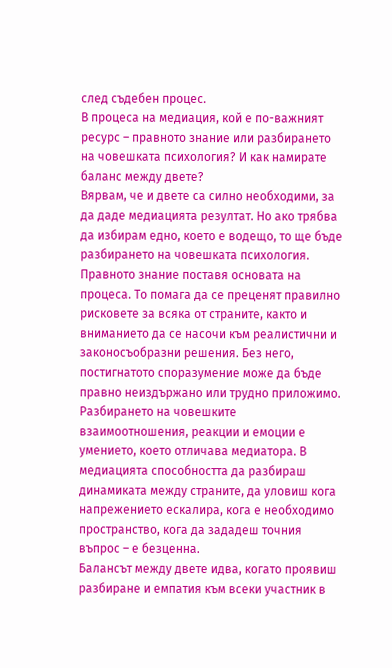след съдебен процес.
В процеса на медиация, кой е по-важният ресурс – правното знание или разбирането на човешката психология? И как намирате баланс между двете?
Вярвам, че и двете са силно необходими, за да даде медиацията резултат. Но ако трябва да избирам едно, което е водещо, то ще бъде разбирането на човешката психология.
Правното знание поставя основата на процеса. То помага да се преценят правилно рисковете за всяка от страните, както и вниманието да се насочи към реалистични и законосъобразни решения. Без него, постигнатото споразумение може да бъде правно неиздържано или трудно приложимо.
Разбирането на човешките взаимоотношения, реакции и емоции е умението, което отличава медиатора. В медиацията способността да разбираш динамиката между страните, да уловиш кога напрежението ескалира, кога е необходимо пространство, кога да зададеш точния въпрос – е безценна.
Балансът между двете идва, когато проявиш разбиране и емпатия към всеки участник в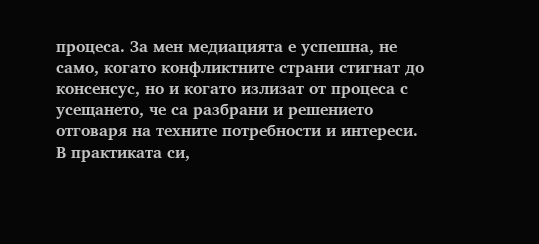процеса. За мен медиацията е успешна, не само, когато конфликтните страни стигнат до консенсус, но и когато излизат от процеса с усещането, че са разбрани и решението отговаря на техните потребности и интереси.
В практиката си,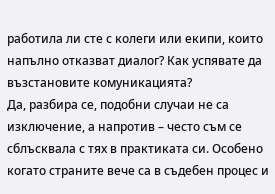работила ли сте с колеги или екипи, които напълно отказват диалог? Как успявате да възстановите комуникацията?
Да, разбира се, подобни случаи не са изключение, а напротив – често съм се сблъсквала с тях в практиката си. Особено когато страните вече са в съдебен процес и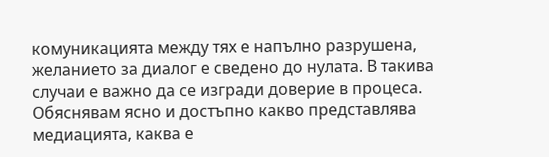комуникацията между тях е напълно разрушена, желанието за диалог е сведено до нулата. В такива случаи е важно да се изгради доверие в процеса. Обяснявам ясно и достъпно какво представлява медиацията, каква е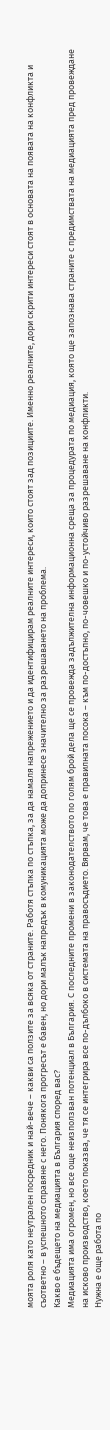моята роля като неутрален посредник и най-вече – какви са ползите за всяка от страните. Работя стъпка по стъпка, за да намаля напрежението и да идентифицирам реалните интереси, които стоят зад позициите. Именно реалните, дори скрити интереси стоят в основата на появата на конфликта и съответно – в успешното справяне с него. Понякога прогресът е бавен, но дори малък напредък в комуникацията може да допринесе значително за разрешаването на проблема.
Какво е бъдещето на медиацията в България според вас?
Медиацията има огромен, но все още неизползван потенциал в България. С последните промени в законодателството по голям брой дела ще се провежда задължителна информационна среща за процедурата по медиация, която ще запознава страните с предимствата на медиацията пред провеждане на исково производство, което показва, че тя се интегрира все по-дълбоко в системата на правосъдието. Вярвам, че това е правилната посока – към по-достъпно, по-човешко и по-устойчиво разрешаване на конфликти.
Нужна е още работа по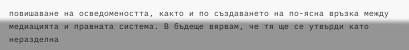повишаване на осведомеността, както и по създаването на по-ясна връзка между медиацията и правната система. В бъдеще вярвам, че тя ще се утвърди като неразделна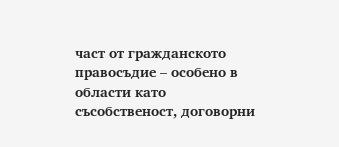част от гражданското правосъдие – особено в области като съсобственост, договорни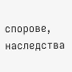спорове, наследства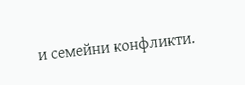и семейни конфликти.